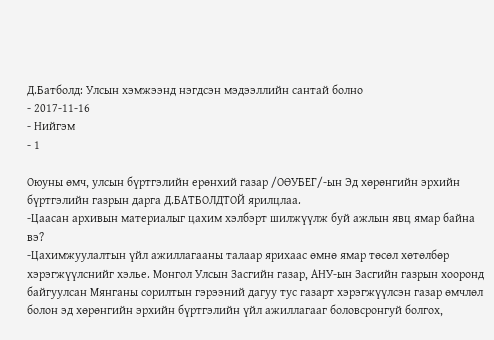Д.Батболд: Улсын хэмжээнд нэгдсэн мэдээллийн сантай болно
- 2017-11-16
- Нийгэм
- 1

Оюуны өмч, улсын бүртгэлийн ерөнхий газар /ОӨУБЕГ/-ын Эд хөрөнгийн эрхийн бүртгэлийн газрын дарга Д.БАТБОЛДТОЙ ярилцлаа.
-Цаасан архивын материалыг цахим хэлбэрт шилжүүлж буй ажлын явц ямар байна вэ?
-Цахимжуулалтын үйл ажиллагааны талаар ярихаас өмнө ямар төсөл хөтөлбөр хэрэгжүүлснийг хэлье. Монгол Улсын Засгийн газар, АНУ-ын Засгийн газрын хооронд байгуулсан Мянганы сорилтын гэрээний дагуу тус газарт хэрэгжүүлсэн газар өмчлөл болон эд хөрөнгийн эрхийн бүртгэлийн үйл ажиллагааг боловсронгуй болгох,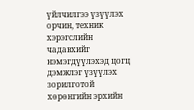үйлчилгээ үзүүлэх орчин, техник хэрэгслийн чадавхийг нэмэгдүүлэхэд цогц дэмжлэг үзүүлэх зорилготой хөрөнгийн эрхийн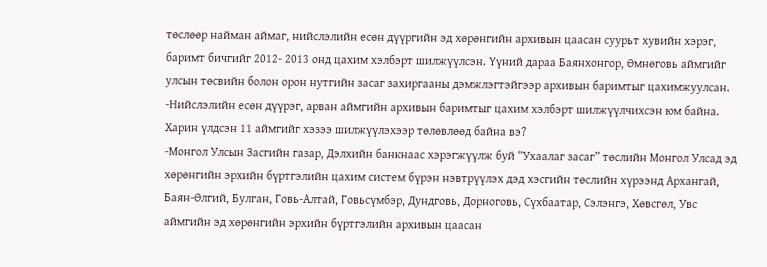төслөөр найман аймаг, нийслэлийн есөн дүүргийн эд хөрөнгийн архивын цаасан суурьт хувийн хэрэг, баримт бичгийг 2012- 2013 онд цахим хэлбэрт шилжүүлсэн. Үүний дараа Баянхонгор, Өмнөговь аймгийг улсын төсвийн болон орон нутгийн засаг захиргааны дэмжлэгтэйгээр архивын баримтыг цахимжуулсан.
-Нийслэлийн есөн дүүрэг, арван аймгийн архивын баримтыг цахим хэлбэрт шилжүүлчихсэн юм байна. Харин үлдсэн 11 аймгийг хэзээ шилжүүлэхээр төлөвлөөд байна вэ?
-Монгол Улсын Засгийн газар, Дэлхийн банкнаас хэрэгжүүлж буй “Ухаалаг засаг” төслийн Монгол Улсад эд хөрөнгийн эрхийн бүртгэлийн цахим систем бүрэн нэвтрүүлэх дэд хэсгийн төслийн хүрээнд Архангай, Баян-Өлгий, Булган, Говь-Алтай, Говьсүмбэр, Дундговь, Дорноговь, Сүхбаатар, Сэлэнгэ, Хөвсгөл, Увс аймгийн эд хөрөнгийн эрхийн бүртгэлийн архивын цаасан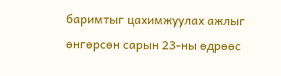баримтыг цахимжуулах ажлыг өнгөрсөн сарын 23-ны өдрөөс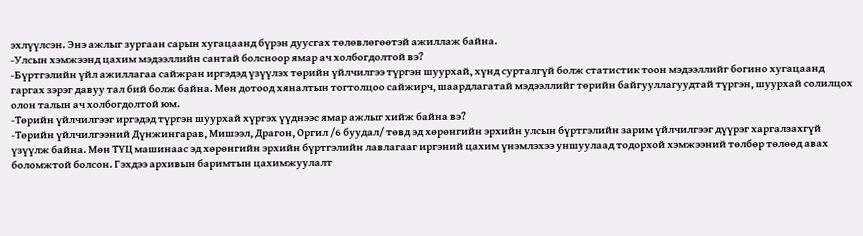эхлүүлсэн. Энэ ажлыг зургаан сарын хугацаанд бүрэн дуусгах төлөвлөгөөтэй ажиллаж байна.
-Улсын хэмжээнд цахим мэдээллийн сантай болсноор ямар ач холбогдолтой вэ?
-Бүртгэлийн үйл ажиллагаа сайжран иргэдэд үзүүлэх төрийн үйлчилгээ түргэн шуурхай, хүнд сурталгүй болж статистик тоон мэдээллийг богино хугацаанд гаргах зэрэг давуу тал бий болж байна. Мөн дотоод хяналтын тогтолцоо сайжирч, шаардлагатай мэдээллийг төрийн байгууллагуудтай түргэн, шуурхай солилцох олон талын ач холбогдолтой юм.
-Төрийн үйлчилгээг иргэдэд түргэн шуурхай хүргэх үүднээс ямар ажлыг хийж байна вэ?
-Төрийн үйлчилгээний Дүнжингарав, Мишээл, Драгон, Оргил /6 буудал/ төвд эд хөрөнгийн эрхийн улсын бүртгэлийн зарим үйлчилгээг дүүрэг харгалзахгүй үзүүлж байна. Мөн ТҮЦ машинаас эд хөрөнгийн эрхийн бүртгэлийн лавлагааг иргэний цахим үнэмлэхээ уншуулаад тодорхой хэмжээний төлбөр төлөөд авах боломжтой болсон. Гэхдээ архивын баримтын цахимжуулалт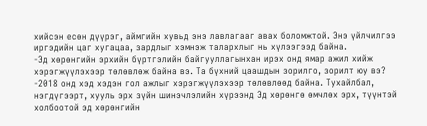хийсэн есөн дүүрэг, аймгийн хувьд энэ лавлагааг авах боломжтой. Энэ үйлчилгээ иргэдийн цаг хугацаа, зардлыг хэмнэж талархлыг нь хүлээгээд байна.
-Эд хөрөнгийн эрхийн бүртгэлийн байгууллагынхан ирэх онд ямар ажил хийж хэрэгжүүлэхээр төлөвлөж байна вэ. Та бүхний цаашдын зорилго, зорилт юу вэ?
-2018 онд хэд хэдэн гол ажлыг хэрэгжүүлэхээр төлөвлөөд байна. Тухайлбал, нэгдүгээрт, хууль эрх зүйн шинэчлэлийн хүрээнд Эд хөрөнгө өмчлөх эрх, түүнтэй холбоотой эд хөрөнгийн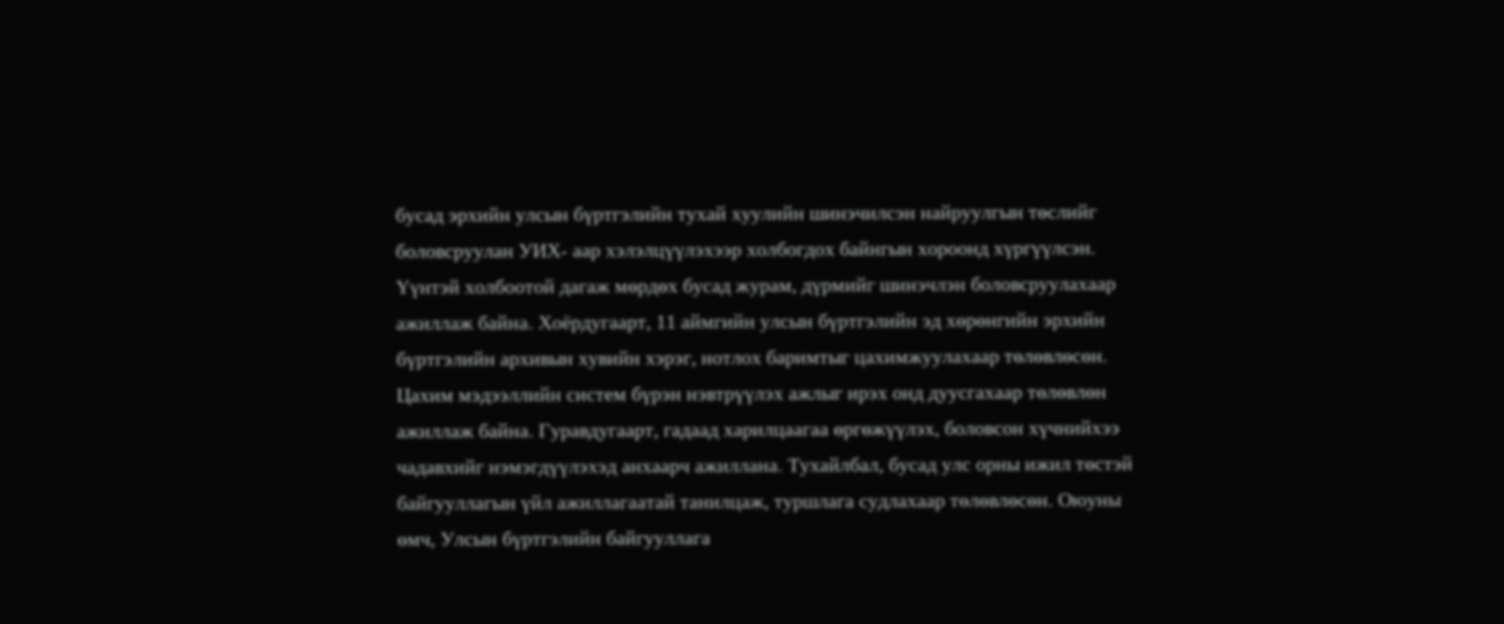бусад эрхийн улсын бүртгэлийн тухай хуулийн шинэчилсэн найруулгын төслийг боловсруулан УИХ- аар хэлэлцүүлэхээр холбогдох байнгын хороонд хүргүүлсэн. Үүнтэй холбоотой дагаж мөрдөх бусад журам, дүрмийг шинэчлэн боловсруулахаар ажиллаж байна. Хоёрдугаарт, 11 аймгийн улсын бүртгэлийн эд хөрөнгийн эрхийн бүртгэлийн архивын хувийн хэрэг, нотлох баримтыг цахимжуулахаар төлөвлөсөн. Цахим мэдээллийн систем бүрэн нэвтрүүлэх ажлыг ирэх онд дуусгахаар төлөвлөн ажиллаж байна. Гуравдугаарт, гадаад харилцаагаа өргөжүүлэх, боловсон хүчнийхээ чадавхийг нэмэгдүүлэхэд анхаарч ажиллана. Тухайлбал, бусад улс орны ижил төстэй байгууллагын үйл ажиллагаатай танилцаж, туршлага судлахаар төлөвлөсөн. Оюуны өмч, Улсын бүртгэлийн байгууллага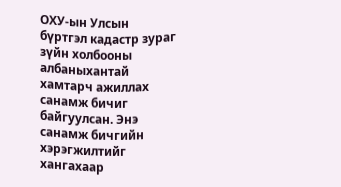ОХУ-ын Улсын бүртгэл кадастр зураг зүйн холбооны албаныхантай хамтарч ажиллах санамж бичиг байгуулсан. Энэ санамж бичгийн хэрэгжилтийг хангахаар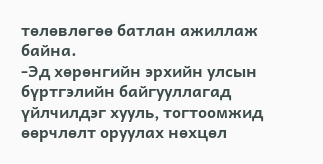төлөвлөгөө батлан ажиллаж байна.
-Эд хөрөнгийн эрхийн улсын бүртгэлийн байгууллагад үйлчилдэг хууль, тогтоомжид өөрчлөлт оруулах нөхцөл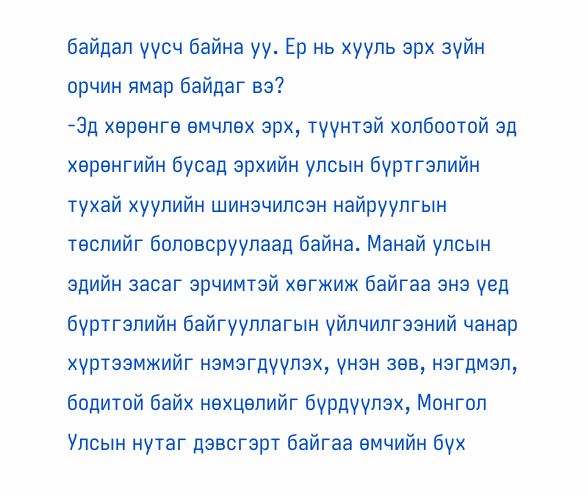байдал үүсч байна уу. Ер нь хууль эрх зүйн орчин ямар байдаг вэ?
-Эд хөрөнгө өмчлөх эрх, түүнтэй холбоотой эд хөрөнгийн бусад эрхийн улсын бүртгэлийн тухай хуулийн шинэчилсэн найруулгын төслийг боловсруулаад байна. Манай улсын эдийн засаг эрчимтэй хөгжиж байгаа энэ үед бүртгэлийн байгууллагын үйлчилгээний чанар хүртээмжийг нэмэгдүүлэх, үнэн зөв, нэгдмэл, бодитой байх нөхцөлийг бүрдүүлэх, Монгол Улсын нутаг дэвсгэрт байгаа өмчийн бүх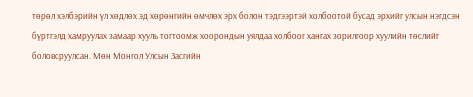төрөл хэлбэрийн үл хөдлөх эд хөрөнгийн өмчлөх эрх болон тэдгээртэй холбоотой бусад эрхийг улсын нэгдсэн бүртгэлд хамруулах замаар хууль тогтоомж хоорондын уялдаа холбоог хангах зорилгоор хуулийн төслийг боловсруулсан. Мөн Монгол Улсын Засгийн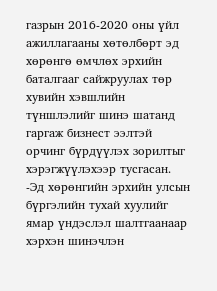газрын 2016-2020 оны үйл ажиллагааны хөтөлбөрт эд хөрөнгө өмчлөх эрхийн баталгааг сайжруулах төр хувийн хэвшлийн түншлэлийг шинэ шатанд гаргаж бизнест ээлтэй орчинг бүрдүүлэх зорилтыг хэрэгжүүлэхээр тусгасан.
-Эд хөрөнгийн эрхийн улсын бүргэлийн тухай хуулийг ямар үндэслэл шалтгаанаар хэрхэн шинэчлэн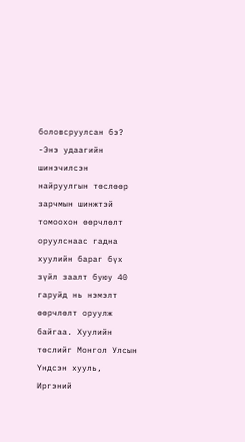боловсруулсан бэ?
-Энэ удаагийн шинэчилсэн найруулгын төслөөр зарчмын шинжтэй томоохон өөрчлөлт оруулснаас гадна хуулийн бараг бүх зүйл заалт буюу 40 гаруйд нь нэмэлт өөрчлөлт оруулж байгаа. Хуулийн төслийг Монгол Улсын Үндсэн хууль, Иргэний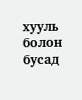хууль болон бусад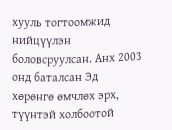хууль тогтоомжид нийцүүлэн боловсруулсан. Анх 2003 онд баталсан Эд хөрөнгө өмчлөх эрх, түүнтэй холбоотой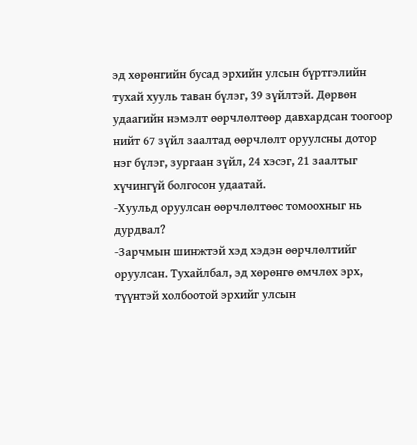эд хөрөнгийн бусад эрхийн улсын бүртгэлийн тухай хууль таван бүлэг, 39 зүйлтэй. Дөрвөн удаагийн нэмэлт өөрчлөлтөөр давхардсан тоогоор нийт 67 зүйл заалтад өөрчлөлт оруулсны дотор нэг бүлэг, зургаан зүйл, 24 хэсэг, 21 заалтыг хүчингүй болгосон удаатай.
-Хуульд оруулсан өөрчлөлтөөс томоохныг нь дурдвал?
-Зарчмын шинжтэй хэд хэдэн өөрчлөлтийг оруулсан. Тухайлбал, эд хөрөнгө өмчлөх эрх, түүнтэй холбоотой эрхийг улсын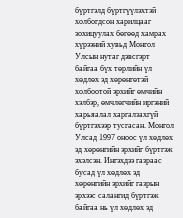бүртгэлд бүртгүүлэхтэй холбогдсон харилцааг зохицуулах бөгөөд хамрах хүрээний хувьд Монгол Улсын нутаг дэвсгэрт байгаа бүх төрлийн үл хөдлөх эд хөрөнгөтэй холбоотой эрхийг өмчийн хэлбэр, өмчлөгчийн иргэний харьяалал харгалзахгүй бүртгэхээр тусгасан. Монгол Улсад 1997 оноос үл хөдлөх эд хөрөнгийн эрхийг бүртгэж эхэлсэн. Ингэхдээ газраас бусад үл хөдлөх эд хөрөнгийн эрхийг газрын эрхээс салангид бүртгэж байгаа нь үл хөдлөх эд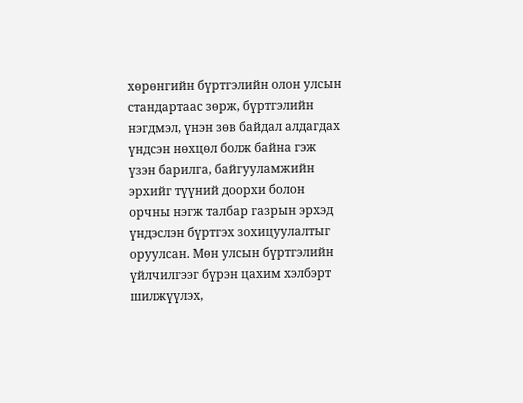хөрөнгийн бүртгэлийн олон улсын стандартаас зөрж, бүртгэлийн нэгдмэл, үнэн зөв байдал алдагдах үндсэн нөхцөл болж байна гэж үзэн барилга, байгууламжийн эрхийг түүний доорхи болон орчны нэгж талбар газрын эрхэд үндэслэн бүртгэх зохицуулалтыг оруулсан. Мөн улсын бүртгэлийн үйлчилгээг бүрэн цахим хэлбэрт шилжүүлэх,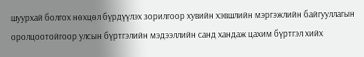шуурхай болгох нөхцөл бүрдүүлэх зорилгоор хувийн хэвшлийн мэргэжлийн байгууллагын оролцоотойгоор улсын бүртгэлийн мэдээллийн санд хандаж цахим бүртгэл хийх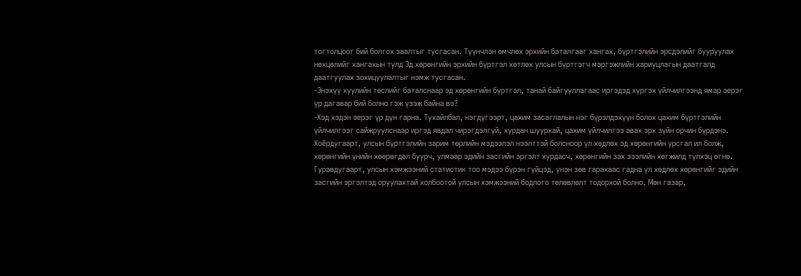тогтолцоог бий болгох заалтыг тусгасан. Түүнчлэн өмчлөх эрхийн баталгааг хангах, бүртгэлийн эрсдэлийг бууруулах нөхцөлийг хангахын тулд Эд хөрөнгийн эрхийн бүртгэл хөтлөх улсын бүртгэгч мэргэжлийн хариуцлагын даатгалд даатгуулах зохицуулалтыг нэмж тусгасан.
-Энэхүү хуулийн төслийг баталснаар эд хөрөнгийн бүртгэл, танай байгууллагаас иргэдэд хүргэх үйлчилгээнд ямар эерэг үр дагавар бий болно гэж үзэж байна вэ?
-Хэд хэдэн эерэг үр дүн гарна. Тухайлбал, нэгдүгээрт, цахим засаглалын нэг бүрэлдэхүүн болох цахим бүртгэлийн үйлчилгээг сайжруулснаар иргэд явдал чирэгдэлгүй, хурдан шуурхай, цахим үйлчилгээ авах эрх зүйн орчин бүрдэнэ. Хоёрдугаарт, улсын бүртгэлийн зарим төрлийн мэдээлэл нээлттэй болсноор үл хөдлөх эд хөрөнгийн урсгал ил болж, хөрөнгийн үнийн хөөрөгдөл буурч, улмаар эдийн засгийн эргэлт хурдасч, хөрөнгийн зах зээлийн хөгжилд түлхэц өгнө. Гуравдугаарт, улсын хэмжээний статистик тоо мэдээ бүрэн гүйцэд, үнэн зөв гарахаас гадна үл хөдлөх хөрөнгийг эдийн засгийн эргэлтэд оруулахтай холбоотой улсын хэмжээний бодлого төлөвлөлт тодорхой болно. Мөн газар,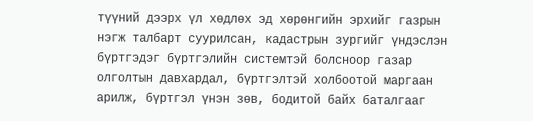түүний дээрх үл хөдлөх эд хөрөнгийн эрхийг газрын нэгж талбарт суурилсан, кадастрын зургийг үндэслэн бүртгэдэг бүртгэлийн системтэй болсноор газар олголтын давхардал, бүртгэлтэй холбоотой маргаан арилж, бүртгэл үнэн зөв, бодитой байх баталгааг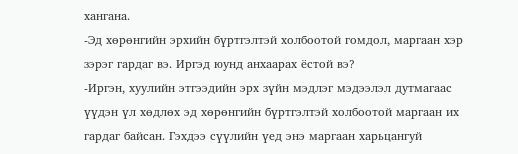хангана.
-Эд хөрөнгийн эрхийн бүртгэлтэй холбоотой гомдол, маргаан хэр зэрэг гардаг вэ. Иргэд юунд анхаарах ёстой вэ?
-Иргэн, хуулийн этгээдийн эрх зүйн мэдлэг мэдээлэл дутмагаас үүдэн үл хөдлөх эд хөрөнгийн бүртгэлтэй холбоотой маргаан их гардаг байсан. Гэхдээ сүүлийн үед энэ маргаан харьцангуй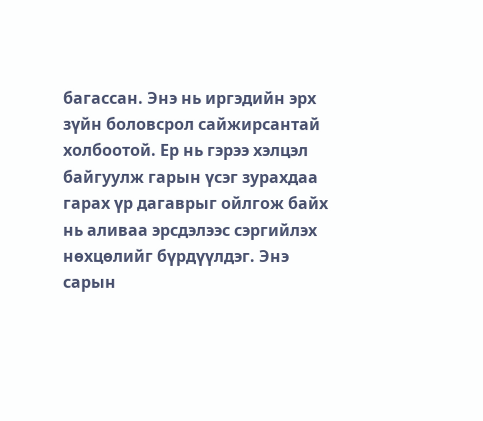багассан. Энэ нь иргэдийн эрх зүйн боловсрол сайжирсантай холбоотой. Ер нь гэрээ хэлцэл байгуулж гарын үсэг зурахдаа гарах үр дагаврыг ойлгож байх нь аливаа эрсдэлээс сэргийлэх нөхцөлийг бүрдүүлдэг. Энэ сарын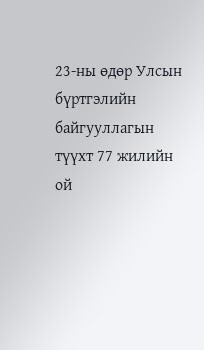23-ны өдөр Улсын бүртгэлийн байгууллагын түүхт 77 жилийн ой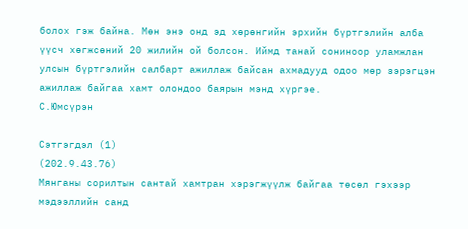болох гэж байна. Мөн энэ онд эд хөрөнгийн эрхийн бүртгэлийн алба үүсч хөгжсөний 20 жилийн ой болсон. Иймд танай сониноор уламжлан улсын бүртгэлийн салбарт ажиллаж байсан ахмадууд одоо мөр зэрэгцэн ажиллаж байгаа хамт олондоо баярын мэнд хүргэе.
С.Юмсүрэн

Сэтгэгдэл (1)
(202.9.43.76)
Мянганы сорилтын сантай хамтран хэрэгжүүлж байгаа төсөл гэхээр мэдээллийн санд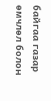байгаа газар өмчлөл болон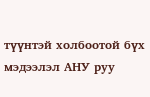түүнтэй холбоотой бүх мэдээлэл АНУ руу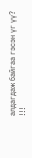алдагдаж байгаа гэсэн үг үү? !!!